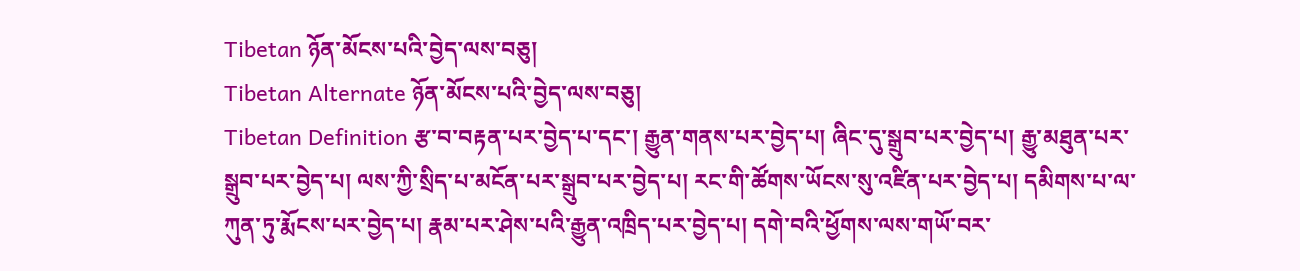Tibetan ཉོན་མོངས་པའི་བྱེད་ལས་བཅུ།
Tibetan Alternate ཉོན་མོངས་པའི་བྱེད་ལས་བཅུ།
Tibetan Definition རྩ་བ་བརྟན་པར་བྱེད་པ་དང་། རྒྱུན་གནས་པར་བྱེད་པ། ཞིང་དུ་སྒྲུབ་པར་བྱེད་པ། རྒྱུ་མཐུན་པར་སྒྲུབ་པར་བྱེད་པ། ལས་ཀྱི་སྲིད་པ་མངོན་པར་སྒྲུབ་པར་བྱེད་པ། རང་གི་ཚོགས་ཡོངས་སུ་འཛིན་པར་བྱེད་པ། དམིགས་པ་ལ་ཀུན་ཏུ་རྨོངས་པར་བྱེད་པ། རྣམ་པར་ཤེས་པའི་རྒྱུན་འཁྲིད་པར་བྱེད་པ། དགེ་བའི་ཕྱོགས་ལས་གཡོ་བར་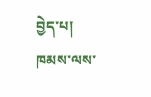བྱེད་པ། ཁམས་ལས་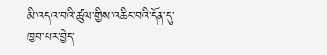མི་འདའ་བའི་ཚུལ་གྱིས་འཆིང་བའི་དོན་དུ་ཁྱབ་པར་བྱེད་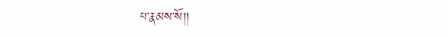པ་རྣམས་སོ།།